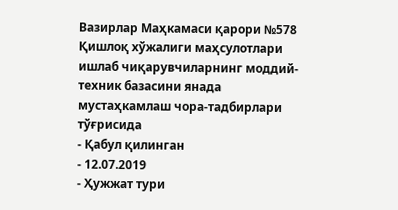Вазирлар Маҳкамаси қарори №578
Қишлоқ хўжалиги маҳсулотлари ишлаб чиқарувчиларнинг моддий-техник базасини янада мустаҳкамлаш чора-тадбирлари тўғрисида
- Қабул қилинган
- 12.07.2019
- Ҳужжат тури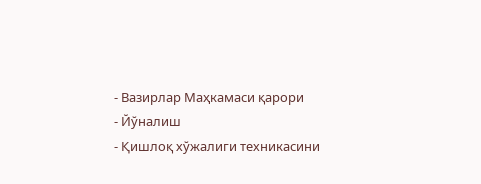- Вазирлар Маҳкамаси қарори
- Йўналиш
- Қишлоқ хўжалиги техникасини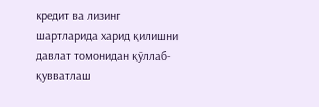кредит ва лизинг шартларида харид қилишни давлат томонидан қўллаб-қувватлаш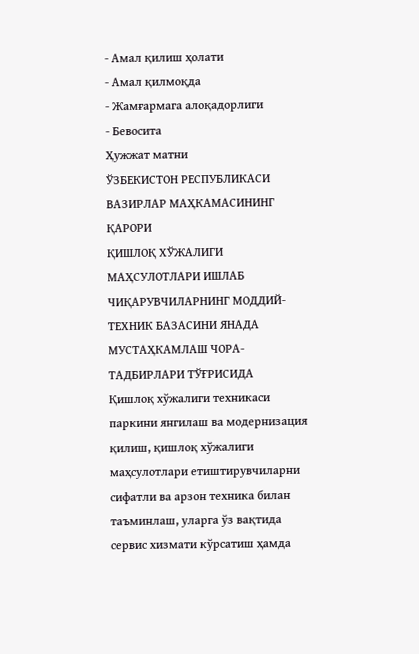- Амал қилиш ҳолати
- Амал қилмоқда
- Жамғармага алоқадорлиги
- Бевосита
Ҳужжат матни
ЎЗБЕКИСТОН РЕСПУБЛИКАСИ ВАЗИРЛАР МАҲКАМАСИНИНГ
ҚАРОРИ
ҚИШЛОҚ ХЎЖАЛИГИ МАҲСУЛОТЛАРИ ИШЛАБ ЧИҚАРУВЧИЛАРНИНГ МОДДИЙ-ТЕХНИК БАЗАСИНИ ЯНАДА МУСТАҲКАМЛАШ ЧОРА-ТАДБИРЛАРИ ТЎҒРИСИДА
Қишлоқ хўжалиги техникаси паркини янгилаш ва модернизация қилиш, қишлоқ хўжалиги маҳсулотлари етиштирувчиларни сифатли ва арзон техника билан таъминлаш, уларга ўз вақтида сервис хизмати кўрсатиш ҳамда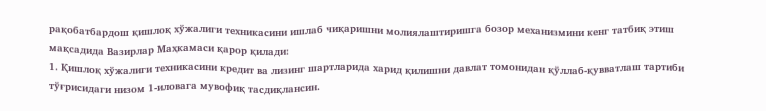рақобатбардош қишлоқ хўжалиги техникасини ишлаб чиқаришни молиялаштиришга бозор механизмини кенг татбиқ этиш мақсадида Вазирлар Маҳкамаси қарор қилади:
1. Қишлоқ хўжалиги техникасини кредит ва лизинг шартларида харид қилишни давлат томонидан қўллаб-қувватлаш тартиби тўғрисидаги низом 1-иловага мувофиқ тасдиқлансин.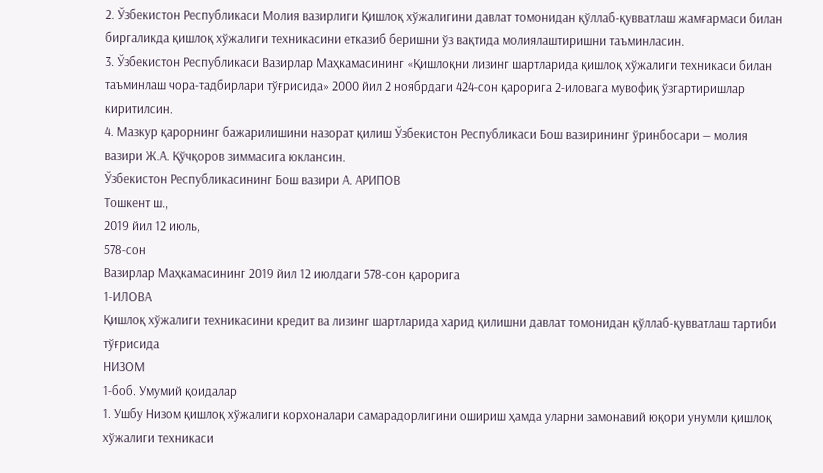2. Ўзбекистон Республикаси Молия вазирлиги Қишлоқ хўжалигини давлат томонидан қўллаб-қувватлаш жамғармаси билан биргаликда қишлоқ хўжалиги техникасини етказиб беришни ўз вақтида молиялаштиришни таъминласин.
3. Ўзбекистон Республикаси Вазирлар Маҳкамасининг «Қишлоқни лизинг шартларида қишлоқ хўжалиги техникаси билан таъминлаш чора-тадбирлари тўғрисида» 2000 йил 2 ноябрдаги 424-сон қарорига 2-иловага мувофиқ ўзгартиришлар киритилсин.
4. Мазкур қарорнинг бажарилишини назорат қилиш Ўзбекистон Республикаси Бош вазирининг ўринбосари — молия вазири Ж.А. Қўчқоров зиммасига юклансин.
Ўзбекистон Республикасининг Бош вазири А. АРИПОВ
Тошкент ш.,
2019 йил 12 июль,
578-сон
Вазирлар Маҳкамасининг 2019 йил 12 июлдаги 578-сон қарорига
1-ИЛОВА
Қишлоқ хўжалиги техникасини кредит ва лизинг шартларида харид қилишни давлат томонидан қўллаб-қувватлаш тартиби тўғрисида
НИЗОМ
1-боб. Умумий қоидалар
1. Ушбу Низом қишлоқ хўжалиги корхоналари самарадорлигини ошириш ҳамда уларни замонавий юқори унумли қишлоқ хўжалиги техникаси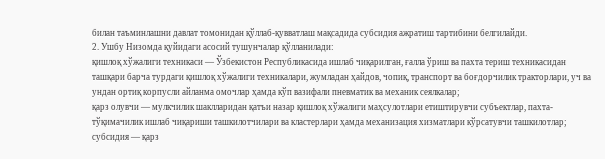билан таъминлашни давлат томонидан қўллаб-қувватлаш мақсадида субсидия ажратиш тартибини белгилайди.
2. Ушбу Низомда қуйидаги асосий тушунчалар қўлланилади:
қишлоқ хўжалиги техникаси — Ўзбекистон Республикасида ишлаб чиқарилган, ғалла ўриш ва пахта териш техникасидан ташқари барча турдаги қишлоқ хўжалиги техникалари, жумладан ҳайдов, чопиқ, транспорт ва боғдорчилик тракторлари, уч ва ундан ортиқ корпусли айланма омочлар ҳамда кўп вазифали пневматик ва механик сеялкалар;
қарз олувчи — мулкчилик шаклларидан қатъи назар қишлоқ хўжалиги маҳсулотлари етиштирувчи субъектлар, пахта-тўқимачилик ишлаб чиқариши ташкилотчилари ва кластерлари ҳамда механизация хизматлари кўрсатувчи ташкилотлар;
субсидия — қарз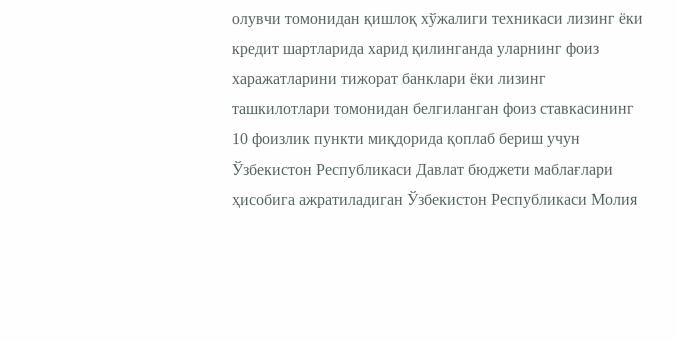олувчи томонидан қишлоқ хўжалиги техникаси лизинг ёки кредит шартларида харид қилинганда уларнинг фоиз харажатларини тижорат банклари ёки лизинг ташкилотлари томонидан белгиланган фоиз ставкасининг 10 фоизлик пункти миқдорида қоплаб бериш учун Ўзбекистон Республикаси Давлат бюджети маблағлари ҳисобига ажратиладиган Ўзбекистон Республикаси Молия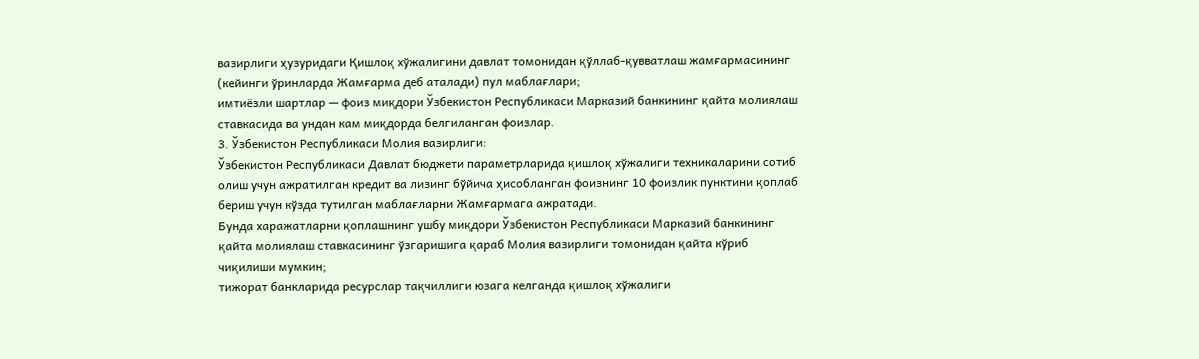вазирлиги ҳузуридаги Қишлоқ хўжалигини давлат томонидан қўллаб-қувватлаш жамғармасининг (кейинги ўринларда Жамғарма деб аталади) пул маблағлари;
имтиёзли шартлар — фоиз миқдори Ўзбекистон Республикаси Марказий банкининг қайта молиялаш ставкасида ва ундан кам миқдорда белгиланган фоизлар.
3. Ўзбекистон Республикаси Молия вазирлиги:
Ўзбекистон Республикаси Давлат бюджети параметрларида қишлоқ хўжалиги техникаларини сотиб олиш учун ажратилган кредит ва лизинг бўйича ҳисобланган фоизнинг 10 фоизлик пунктини қоплаб бериш учун кўзда тутилган маблағларни Жамғармага ажратади.
Бунда харажатларни қоплашнинг ушбу миқдори Ўзбекистон Республикаси Марказий банкининг қайта молиялаш ставкасининг ўзгаришига қараб Молия вазирлиги томонидан қайта кўриб чиқилиши мумкин;
тижорат банкларида ресурслар тақчиллиги юзага келганда қишлоқ хўжалиги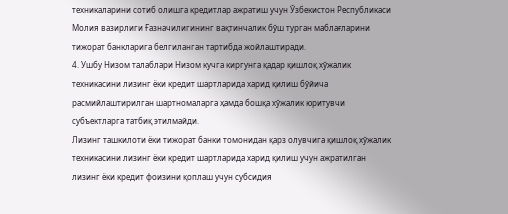техникаларини сотиб олишга кредитлар ажратиш учун Ўзбекистон Республикаси Молия вазирлиги Ғазначилигининг вақтинчалик бўш турган маблағларини тижорат банкларига белгиланган тартибда жойлаштиради.
4. Ушбу Низом талаблари Низом кучга киргунга қадар қишлоқ хўжалик техникасини лизинг ёки кредит шартларида харид қилиш бўйича расмийлаштирилган шартномаларга ҳамда бошқа хўжалик юритувчи субъектларга татбиқ этилмайди.
Лизинг ташкилоти ёки тижорат банки томонидан қарз олувчига қишлоқ хўжалик техникасини лизинг ёки кредит шартларида харид қилиш учун ажратилган лизинг ёки кредит фоизини қоплаш учун субсидия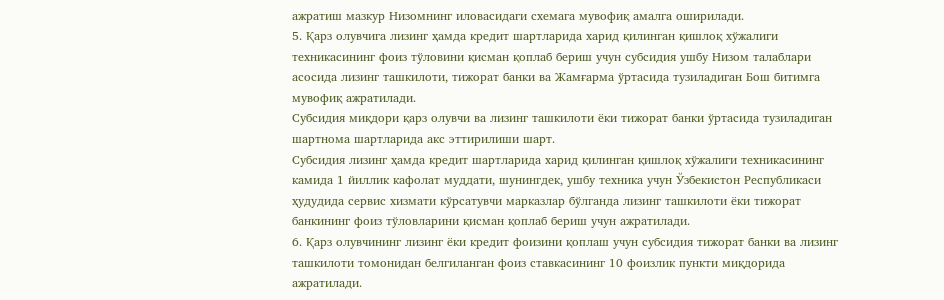ажратиш мазкур Низомнинг иловасидаги схемага мувофиқ амалга оширилади.
5. Қарз олувчига лизинг ҳамда кредит шартларида харид қилинган қишлоқ хўжалиги техникасининг фоиз тўловини қисман қоплаб бериш учун субсидия ушбу Низом талаблари асосида лизинг ташкилоти, тижорат банки ва Жамғарма ўртасида тузиладиган Бош битимга мувофиқ ажратилади.
Субсидия миқдори қарз олувчи ва лизинг ташкилоти ёки тижорат банки ўртасида тузиладиган шартнома шартларида акс эттирилиши шарт.
Субсидия лизинг ҳамда кредит шартларида харид қилинган қишлоқ хўжалиги техникасининг камида 1 йиллик кафолат муддати, шунингдек, ушбу техника учун Ўзбекистон Республикаси ҳудудида сервис хизмати кўрсатувчи марказлар бўлганда лизинг ташкилоти ёки тижорат банкининг фоиз тўловларини қисман қоплаб бериш учун ажратилади.
6. Қарз олувчининг лизинг ёки кредит фоизини қоплаш учун субсидия тижорат банки ва лизинг ташкилоти томонидан белгиланган фоиз ставкасининг 10 фоизлик пункти миқдорида ажратилади.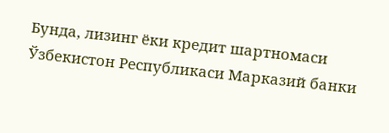Бунда, лизинг ёки кредит шартномаси Ўзбекистон Республикаси Марказий банки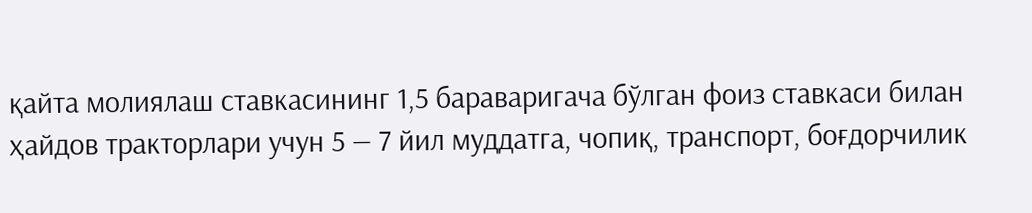қайта молиялаш ставкасининг 1,5 бараваригача бўлган фоиз ставкаси билан ҳайдов тракторлари учун 5 — 7 йил муддатга, чопиқ, транспорт, боғдорчилик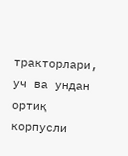тракторлари, уч ва ундан ортиқ корпусли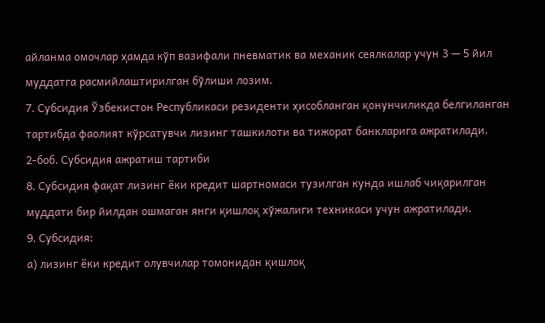айланма омочлар ҳамда кўп вазифали пневматик ва механик сеялкалар учун 3 — 5 йил муддатга расмийлаштирилган бўлиши лозим.
7. Субсидия Ўзбекистон Республикаси резиденти ҳисобланган қонунчиликда белгиланган тартибда фаолият кўрсатувчи лизинг ташкилоти ва тижорат банкларига ажратилади.
2-боб. Субсидия ажратиш тартиби
8. Субсидия фақат лизинг ёки кредит шартномаси тузилган кунда ишлаб чиқарилган муддати бир йилдан ошмаган янги қишлоқ хўжалиги техникаси учун ажратилади.
9. Субсидия:
а) лизинг ёки кредит олувчилар томонидан қишлоқ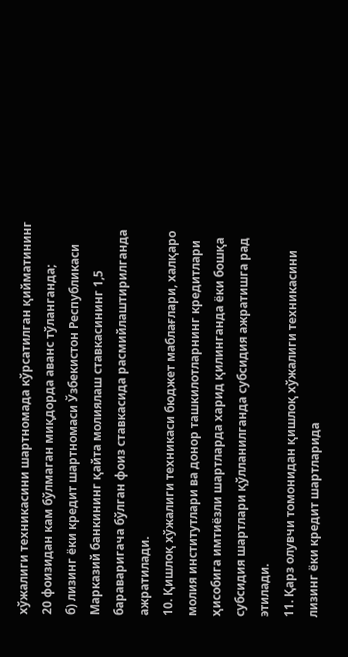хўжалиги техникасини шартномада кўрсатилган қийматининг 20 фоизидан кам бўлмаган миқдорда аванс тўланганда;
б) лизинг ёки кредит шартномаси Ўзбекистон Республикаси Марказий банкининг қайта молиялаш ставкасининг 1,5 бараваригача бўлган фоиз ставкасида расмийлаштирилганда ажратилади.
10. Қишлоқ хўжалиги техникаси бюджет маблағлари, халқаро молия институтлари ва донор ташкилотларнинг кредитлари ҳисобига имтиёзли шартларда харид қилинганда ёки бошқа субсидия шартлари қўлланилганда субсидия ажратишга рад этилади.
11. Қарз олувчи томонидан қишлоқ хўжалиги техникасини лизинг ёки кредит шартларида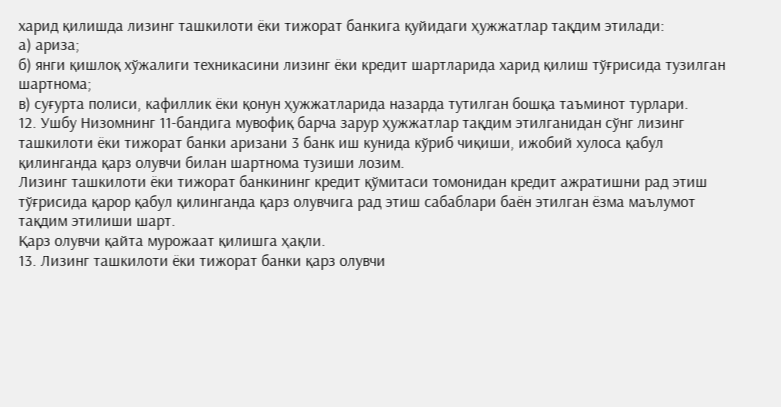харид қилишда лизинг ташкилоти ёки тижорат банкига қуйидаги ҳужжатлар тақдим этилади:
а) ариза;
б) янги қишлоқ хўжалиги техникасини лизинг ёки кредит шартларида харид қилиш тўғрисида тузилган шартнома;
в) суғурта полиси, кафиллик ёки қонун ҳужжатларида назарда тутилган бошқа таъминот турлари.
12. Ушбу Низомнинг 11-бандига мувофиқ барча зарур ҳужжатлар тақдим этилганидан сўнг лизинг ташкилоти ёки тижорат банки аризани 3 банк иш кунида кўриб чиқиши, ижобий хулоса қабул қилинганда қарз олувчи билан шартнома тузиши лозим.
Лизинг ташкилоти ёки тижорат банкининг кредит қўмитаси томонидан кредит ажратишни рад этиш тўғрисида қарор қабул қилинганда қарз олувчига рад этиш сабаблари баён этилган ёзма маълумот тақдим этилиши шарт.
Қарз олувчи қайта мурожаат қилишга ҳақли.
13. Лизинг ташкилоти ёки тижорат банки қарз олувчи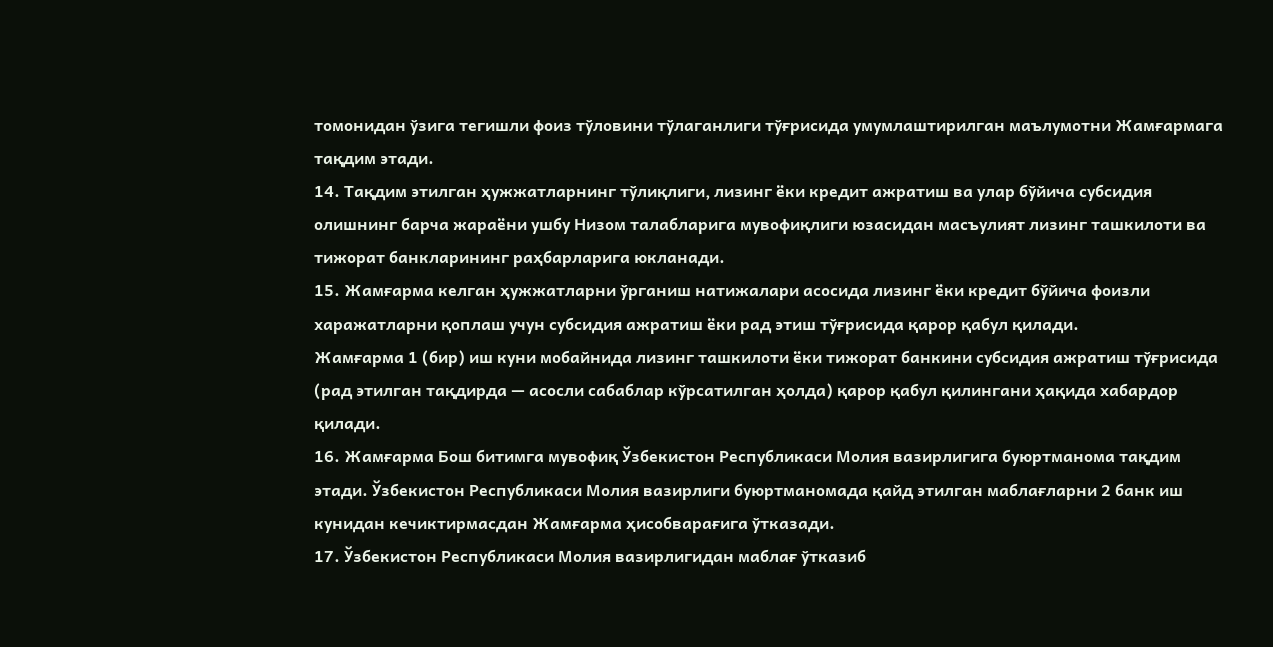томонидан ўзига тегишли фоиз тўловини тўлаганлиги тўғрисида умумлаштирилган маълумотни Жамғармага тақдим этади.
14. Тақдим этилган ҳужжатларнинг тўлиқлиги, лизинг ёки кредит ажратиш ва улар бўйича субсидия олишнинг барча жараёни ушбу Низом талабларига мувофиқлиги юзасидан масъулият лизинг ташкилоти ва тижорат банкларининг раҳбарларига юкланади.
15. Жамғарма келган ҳужжатларни ўрганиш натижалари асосида лизинг ёки кредит бўйича фоизли харажатларни қоплаш учун субсидия ажратиш ёки рад этиш тўғрисида қарор қабул қилади.
Жамғарма 1 (бир) иш куни мобайнида лизинг ташкилоти ёки тижорат банкини субсидия ажратиш тўғрисида (рад этилган тақдирда — асосли сабаблар кўрсатилган ҳолда) қарор қабул қилингани ҳақида хабардор қилади.
16. Жамғарма Бош битимга мувофиқ Ўзбекистон Республикаси Молия вазирлигига буюртманома тақдим этади. Ўзбекистон Республикаси Молия вазирлиги буюртманомада қайд этилган маблағларни 2 банк иш кунидан кечиктирмасдан Жамғарма ҳисобварағига ўтказади.
17. Ўзбекистон Республикаси Молия вазирлигидан маблағ ўтказиб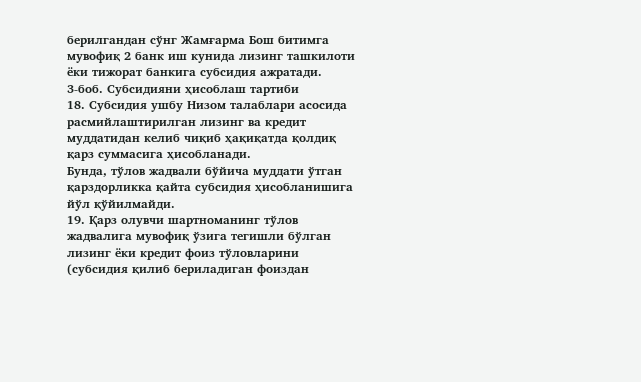берилгандан сўнг Жамғарма Бош битимга мувофиқ 2 банк иш кунида лизинг ташкилоти ёки тижорат банкига субсидия ажратади.
3-боб. Субсидияни ҳисоблаш тартиби
18. Субсидия ушбу Низом талаблари асосида расмийлаштирилган лизинг ва кредит муддатидан келиб чиқиб ҳақиқатда қолдиқ қарз суммасига ҳисобланади.
Бунда, тўлов жадвали бўйича муддати ўтган қарздорликка қайта субсидия ҳисобланишига йўл қўйилмайди.
19. Қарз олувчи шартноманинг тўлов жадвалига мувофиқ ўзига тегишли бўлган лизинг ёки кредит фоиз тўловларини (субсидия қилиб бериладиган фоиздан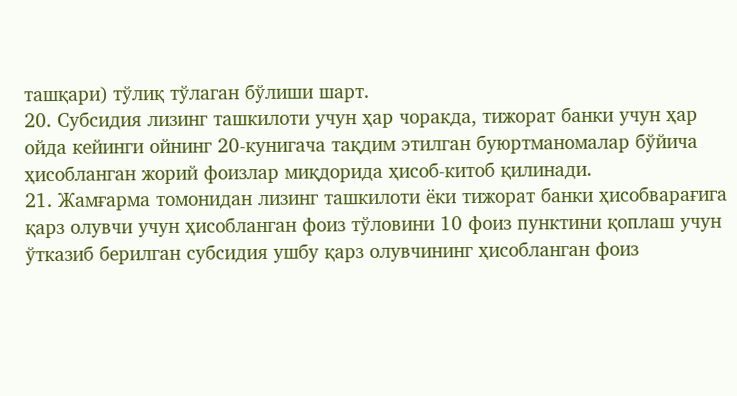ташқари) тўлиқ тўлаган бўлиши шарт.
20. Субсидия лизинг ташкилоти учун ҳар чоракда, тижорат банки учун ҳар ойда кейинги ойнинг 20-кунигача тақдим этилган буюртманомалар бўйича ҳисобланган жорий фоизлар миқдорида ҳисоб-китоб қилинади.
21. Жамғарма томонидан лизинг ташкилоти ёки тижорат банки ҳисобварағига қарз олувчи учун ҳисобланган фоиз тўловини 10 фоиз пунктини қоплаш учун ўтказиб берилган субсидия ушбу қарз олувчининг ҳисобланган фоиз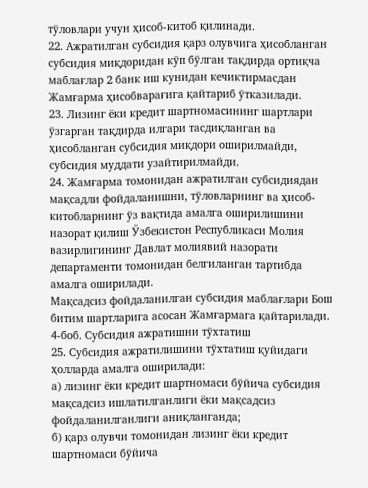тўловлари учун ҳисоб-китоб қилинади.
22. Ажратилган субсидия қарз олувчига ҳисобланган субсидия миқдоридан кўп бўлган тақдирда ортиқча маблағлар 2 банк иш кунидан кечиктирмасдан Жамғарма ҳисобварағига қайтариб ўтказилади.
23. Лизинг ёки кредит шартномасининг шартлари ўзгарган тақдирда илгари тасдиқланган ва ҳисобланган субсидия миқдори оширилмайди, субсидия муддати узайтирилмайди.
24. Жамғарма томонидан ажратилган субсидиядан мақсадли фойдаланишни, тўловларнинг ва ҳисоб-китобларнинг ўз вақтида амалга оширилишини назорат қилиш Ўзбекистон Республикаси Молия вазирлигининг Давлат молиявий назорати департаменти томонидан белгиланган тартибда амалга оширилади.
Мақсадсиз фойдаланилган субсидия маблағлари Бош битим шартларига асосан Жамғармага қайтарилади.
4-боб. Субсидия ажратишни тўхтатиш
25. Субсидия ажратилишини тўхтатиш қуйидаги ҳолларда амалга оширилади:
а) лизинг ёки кредит шартномаси бўйича субсидия мақсадсиз ишлатилганлиги ёки мақсадсиз фойдаланилганлиги аниқланганда;
б) қарз олувчи томонидан лизинг ёки кредит шартномаси бўйича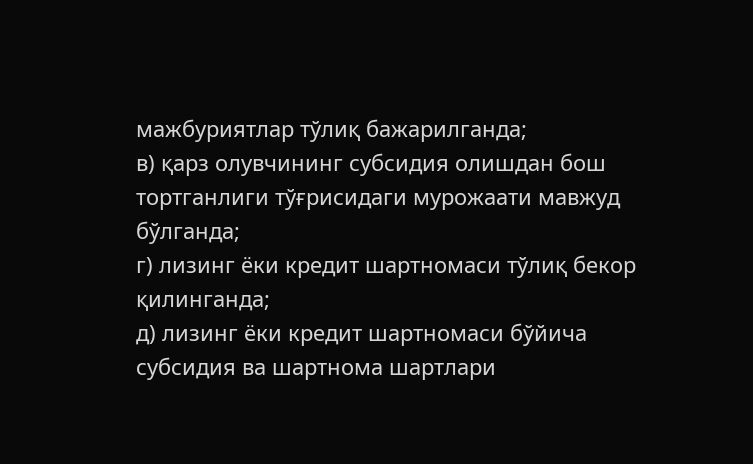мажбуриятлар тўлиқ бажарилганда;
в) қарз олувчининг субсидия олишдан бош тортганлиги тўғрисидаги мурожаати мавжуд бўлганда;
г) лизинг ёки кредит шартномаси тўлиқ бекор қилинганда;
д) лизинг ёки кредит шартномаси бўйича субсидия ва шартнома шартлари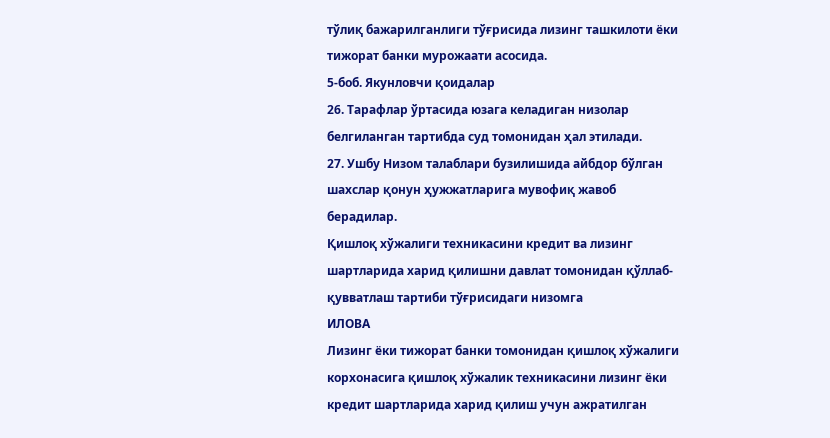тўлиқ бажарилганлиги тўғрисида лизинг ташкилоти ёки тижорат банки мурожаати асосида.
5-боб. Якунловчи қоидалар
26. Тарафлар ўртасида юзага келадиган низолар белгиланган тартибда суд томонидан ҳал этилади.
27. Ушбу Низом талаблари бузилишида айбдор бўлган шахслар қонун ҳужжатларига мувофиқ жавоб берадилар.
Қишлоқ хўжалиги техникасини кредит ва лизинг шартларида харид қилишни давлат томонидан қўллаб-қувватлаш тартиби тўғрисидаги низомга
ИЛОВА
Лизинг ёки тижорат банки томонидан қишлоқ хўжалиги корхонасига қишлоқ хўжалик техникасини лизинг ёки кредит шартларида харид қилиш учун ажратилган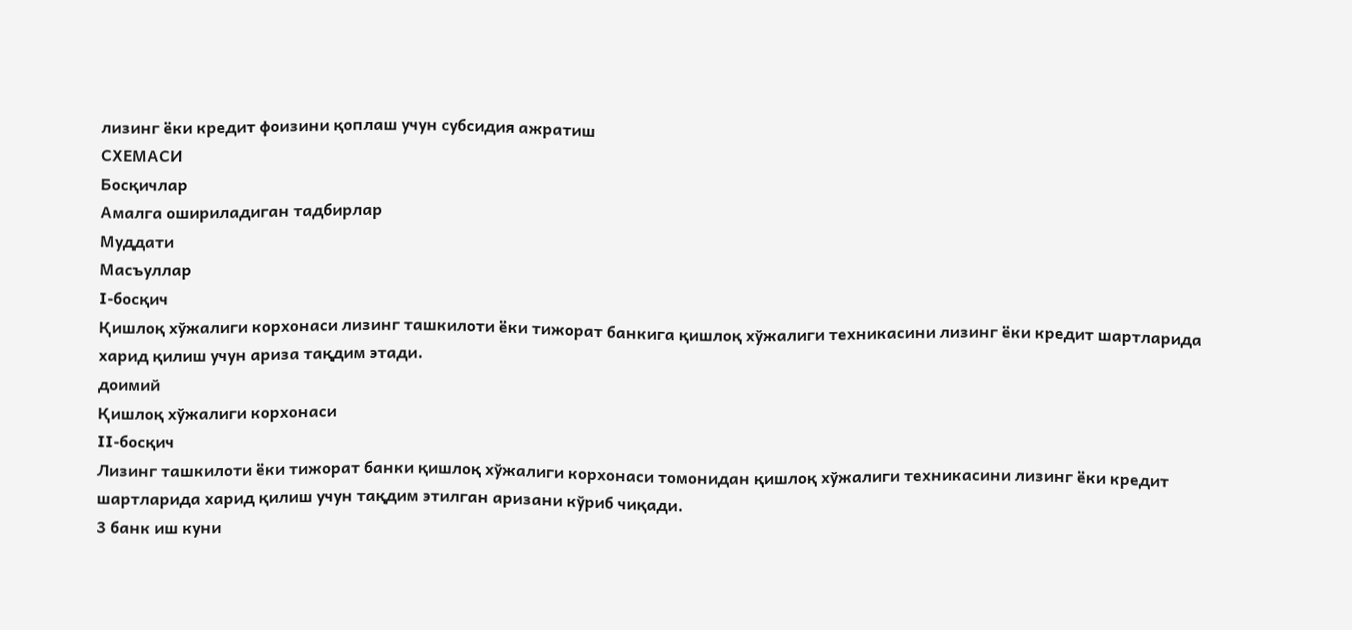лизинг ёки кредит фоизини қоплаш учун субсидия ажратиш
СХЕМАСИ
Босқичлар
Амалга ошириладиган тадбирлар
Муддати
Масъуллар
I-босқич
Қишлоқ хўжалиги корхонаси лизинг ташкилоти ёки тижорат банкига қишлоқ хўжалиги техникасини лизинг ёки кредит шартларида харид қилиш учун ариза тақдим этади.
доимий
Қишлоқ хўжалиги корхонаси
II-босқич
Лизинг ташкилоти ёки тижорат банки қишлоқ хўжалиги корхонаси томонидан қишлоқ хўжалиги техникасини лизинг ёки кредит шартларида харид қилиш учун тақдим этилган аризани кўриб чиқади.
3 банк иш куни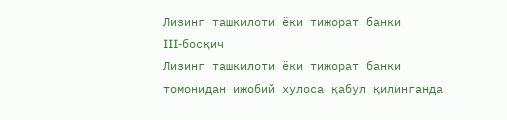Лизинг ташкилоти ёки тижорат банки
III-босқич
Лизинг ташкилоти ёки тижорат банки томонидан ижобий хулоса қабул қилинганда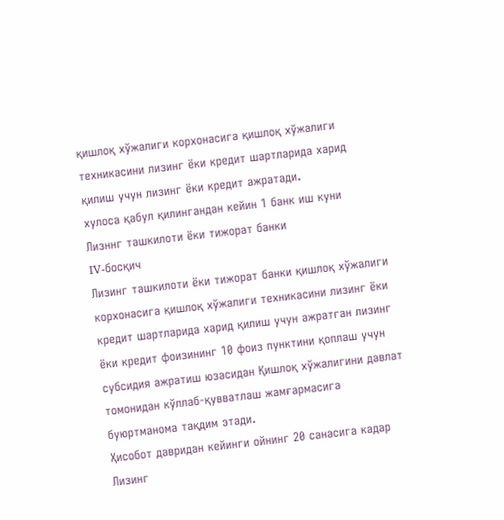қишлоқ хўжалиги корхонасига қишлоқ хўжалиги техникасини лизинг ёки кредит шартларида харид қилиш учун лизинг ёки кредит ажратади.
хулоса қабул қилингандан кейин 1 банк иш куни
Лизннг ташкилоти ёки тижорат банки
IV-босқич
Лизинг ташкилоти ёки тижорат банки қишлоқ хўжалиги корхонасига қишлоқ хўжалиги техникасини лизинг ёки кредит шартларида харид қилиш учун ажратган лизинг ёки кредит фоизининг 10 фоиз пунктини қоплаш учун субсидия ажратиш юзасидан Қишлоқ хўжалигини давлат томонидан кўллаб-қувватлаш жамғармасига буюртманома тақдим этади.
Ҳисобот давридан кейинги ойнинг 20 санасига кадар
Лизинг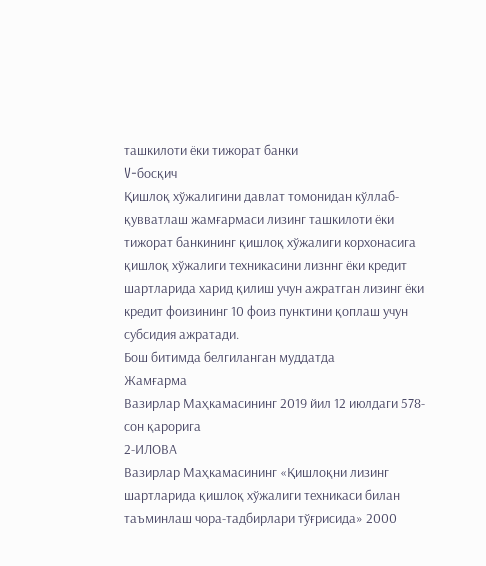ташкилоти ёки тижорат банки
V-босқич
Қишлоқ хўжалигини давлат томонидан кўллаб-қувватлаш жамғармаси лизинг ташкилоти ёки тижорат банкининг қишлоқ хўжалиги корхонасига қишлоқ хўжалиги техникасини лизннг ёки кредит шартларида харид қилиш учун ажратган лизинг ёки кредит фоизининг 10 фоиз пунктини қоплаш учун субсидия ажратади.
Бош битимда белгиланган муддатда
Жамғарма
Вазирлар Маҳкамасининг 2019 йил 12 июлдаги 578-сон қарорига
2-ИЛОВА
Вазирлар Маҳкамасининг «Қишлоқни лизинг шартларида қишлоқ хўжалиги техникаси билан таъминлаш чора-тадбирлари тўғрисида» 2000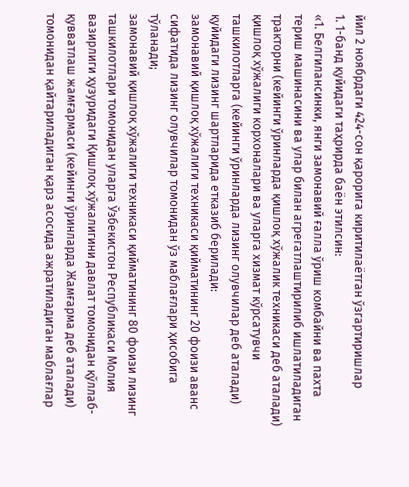йил 2 ноябрдаги 424-сон қарорига киритилаётган ўзгартиришлар
1. 1-банд қуйидаги таҳрирда баён этилсин:
«1. Белгилансинки, янги замонавий ғалла ўриш комбайни ва пахта териш машинасини ва улар билан агрегатлаштирилиб ишлатиладиган тракторни (кейинги ўринларда қишлоқ хўжалик техникаси деб аталади) қишлоқ хўжалиги корхоналари ва уларга хизмат кўрсатувчи ташкилотларга (кейинги ўринларда лизинг олувчилар деб аталади) қуйидаги лизинг шартларида етказиб берилади:
замонавий қишлоқ хўжалиги техникаси қийматининг 20 фоизи аванс сифатида лизинг олувчилар томонидан ўз маблағлари ҳисобига тўланади;
замонавий қишлоқ хўжалиги техникаси қийматининг 80 фоизи лизинг ташкилотлари томонидан уларга Ўзбекистон Республикаси Молия вазирлиги ҳузуридаги Қишлоқ хўжалигини давлат томонидан қўллаб-қувватлаш жамғармаси (кейинги ўринларда Жамғарма деб аталади) томонидан қайтариладиган қарз асосида ажратиладиган маблағлар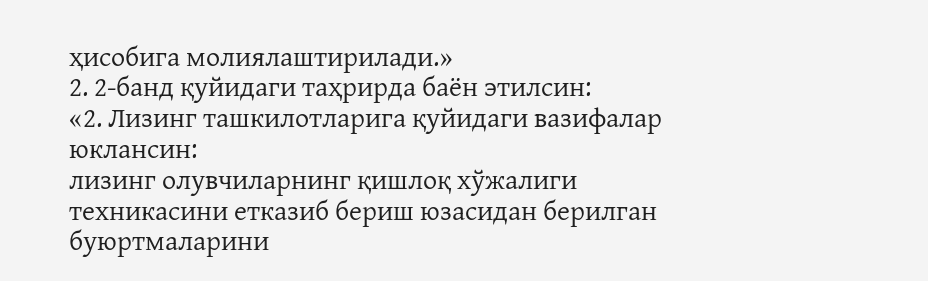ҳисобига молиялаштирилади.»
2. 2-банд қуйидаги таҳрирда баён этилсин:
«2. Лизинг ташкилотларига қуйидаги вазифалар юклансин:
лизинг олувчиларнинг қишлоқ хўжалиги техникасини етказиб бериш юзасидан берилган буюртмаларини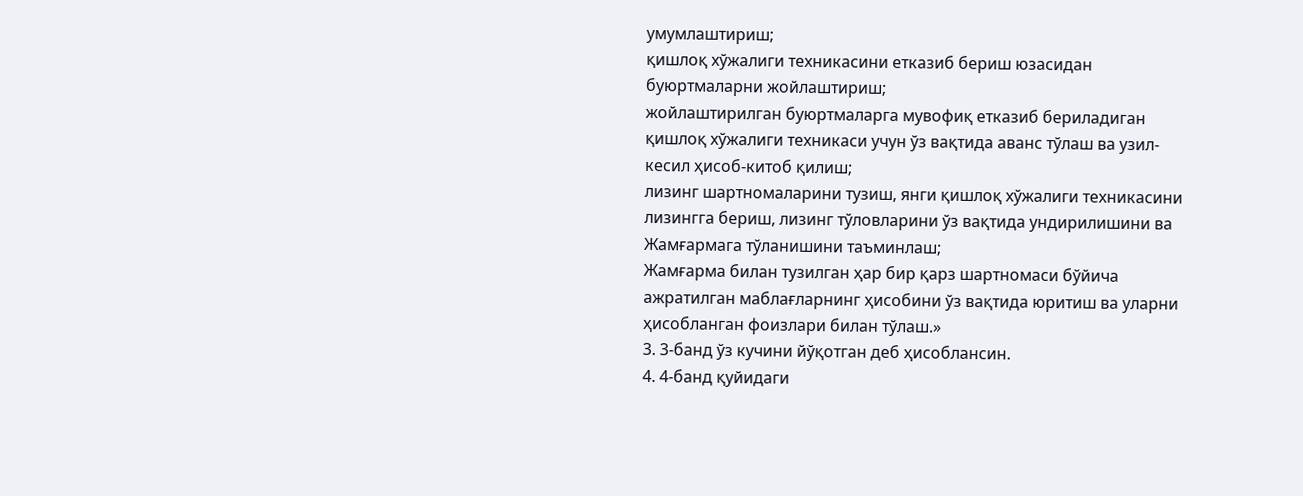умумлаштириш;
қишлоқ хўжалиги техникасини етказиб бериш юзасидан буюртмаларни жойлаштириш;
жойлаштирилган буюртмаларга мувофиқ етказиб бериладиган қишлоқ хўжалиги техникаси учун ўз вақтида аванс тўлаш ва узил-кесил ҳисоб-китоб қилиш;
лизинг шартномаларини тузиш, янги қишлоқ хўжалиги техникасини лизингга бериш, лизинг тўловларини ўз вақтида ундирилишини ва Жамғармага тўланишини таъминлаш;
Жамғарма билан тузилган ҳар бир қарз шартномаси бўйича ажратилган маблағларнинг ҳисобини ўз вақтида юритиш ва уларни ҳисобланган фоизлари билан тўлаш.»
3. 3-банд ўз кучини йўқотган деб ҳисоблансин.
4. 4-банд қуйидаги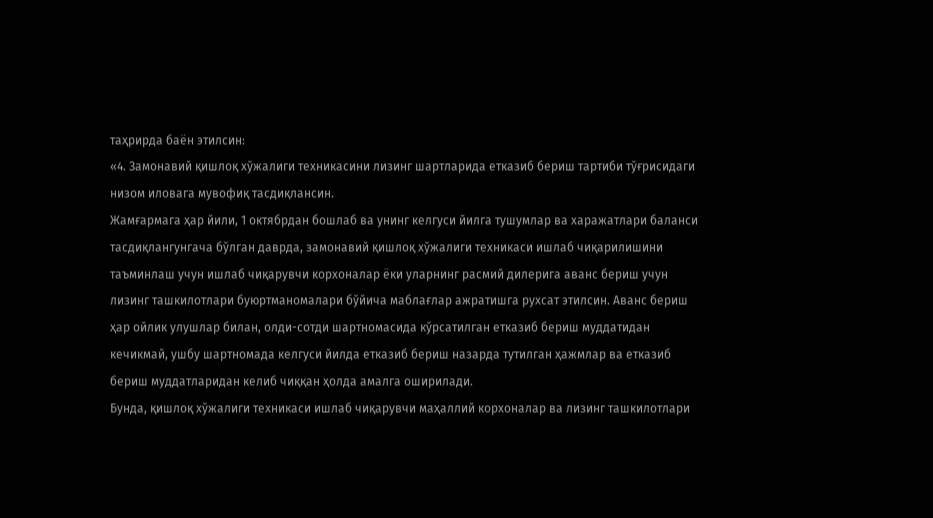таҳрирда баён этилсин:
«4. Замонавий қишлоқ хўжалиги техникасини лизинг шартларида етказиб бериш тартиби тўғрисидаги низом иловага мувофиқ тасдиқлансин.
Жамғармага ҳар йили, 1 октябрдан бошлаб ва унинг келгуси йилга тушумлар ва харажатлари баланси тасдиқлангунгача бўлган даврда, замонавий қишлоқ хўжалиги техникаси ишлаб чиқарилишини таъминлаш учун ишлаб чиқарувчи корхоналар ёки уларнинг расмий дилерига аванс бериш учун лизинг ташкилотлари буюртманомалари бўйича маблағлар ажратишга рухсат этилсин. Аванс бериш ҳар ойлик улушлар билан, олди-сотди шартномасида кўрсатилган етказиб бериш муддатидан кечикмай, ушбу шартномада келгуси йилда етказиб бериш назарда тутилган ҳажмлар ва етказиб бериш муддатларидан келиб чиққан ҳолда амалга оширилади.
Бунда, қишлоқ хўжалиги техникаси ишлаб чиқарувчи маҳаллий корхоналар ва лизинг ташкилотлари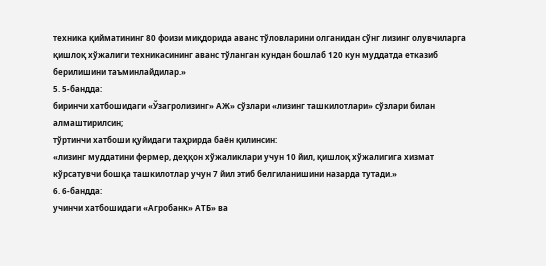техника қийматининг 80 фоизи миқдорида аванс тўловларини олганидан сўнг лизинг олувчиларга қишлоқ хўжалиги техникасининг аванс тўланган кундан бошлаб 120 кун муддатда етказиб берилишини таъминлайдилар.»
5. 5-бандда:
биринчи хатбошидаги «Ўзагролизинг» АЖ» сўзлари «лизинг ташкилотлари» сўзлари билан алмаштирилсин;
тўртинчи хатбоши қуйидаги таҳрирда баён қилинсин:
«лизинг муддатини фермер, деҳқон хўжаликлари учун 10 йил, қишлоқ хўжалигига хизмат кўрсатувчи бошқа ташкилотлар учун 7 йил этиб белгиланишини назарда тутади.»
6. 6-бандда:
учинчи хатбошидаги «Агробанк» АТБ» ва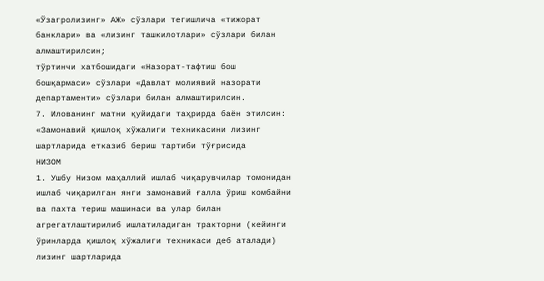«Ўзагролизинг» АЖ» сўзлари тегишлича «тижорат банклари» ва «лизинг ташкилотлари» сўзлари билан алмаштирилсин;
тўртинчи хатбошидаги «Назорат-тафтиш бош бошқармаси» сўзлари «Давлат молиявий назорати департаменти» сўзлари билан алмаштирилсин.
7. Илованинг матни қуйидаги таҳрирда баён этилсин:
«Замонавий қишлоқ хўжалиги техникасини лизинг шартларида етказиб бериш тартиби тўғрисида
НИЗОМ
1. Ушбу Низом маҳаллий ишлаб чиқарувчилар томонидан ишлаб чиқарилган янги замонавий ғалла ўриш комбайни ва пахта териш машинаси ва улар билан агрегатлаштирилиб ишлатиладиган тракторни (кейинги ўринларда қишлоқ хўжалиги техникаси деб аталади) лизинг шартларида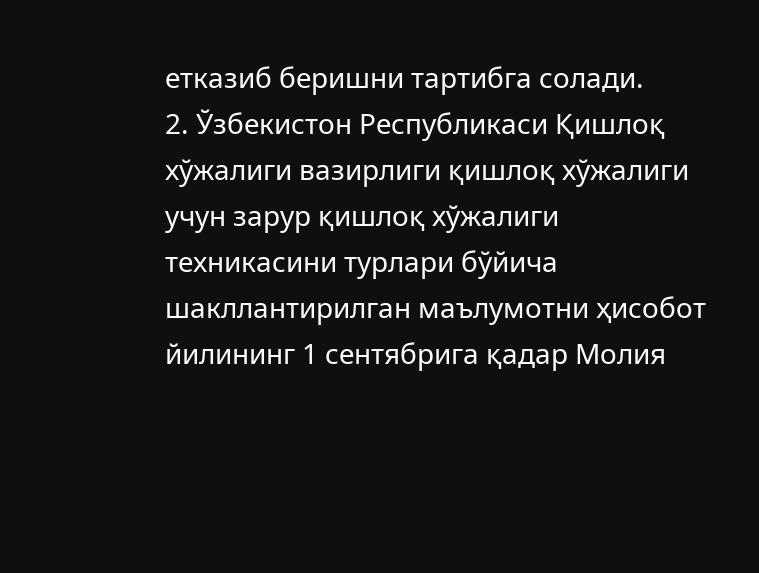етказиб беришни тартибга солади.
2. Ўзбекистон Республикаси Қишлоқ хўжалиги вазирлиги қишлоқ хўжалиги учун зарур қишлоқ хўжалиги техникасини турлари бўйича шакллантирилган маълумотни ҳисобот йилининг 1 сентябрига қадар Молия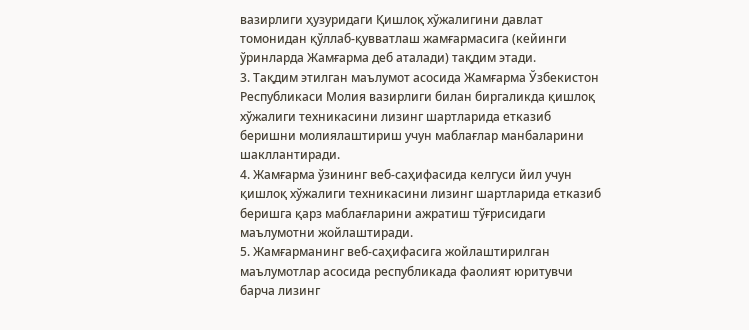вазирлиги ҳузуридаги Қишлоқ хўжалигини давлат томонидан қўллаб-қувватлаш жамғармасига (кейинги ўринларда Жамғарма деб аталади) тақдим этади.
3. Тақдим этилган маълумот асосида Жамғарма Ўзбекистон Республикаси Молия вазирлиги билан биргаликда қишлоқ хўжалиги техникасини лизинг шартларида етказиб беришни молиялаштириш учун маблағлар манбаларини шакллантиради.
4. Жамғарма ўзининг веб-саҳифасида келгуси йил учун қишлоқ хўжалиги техникасини лизинг шартларида етказиб беришга қарз маблағларини ажратиш тўғрисидаги маълумотни жойлаштиради.
5. Жамғарманинг веб-саҳифасига жойлаштирилган маълумотлар асосида республикада фаолият юритувчи барча лизинг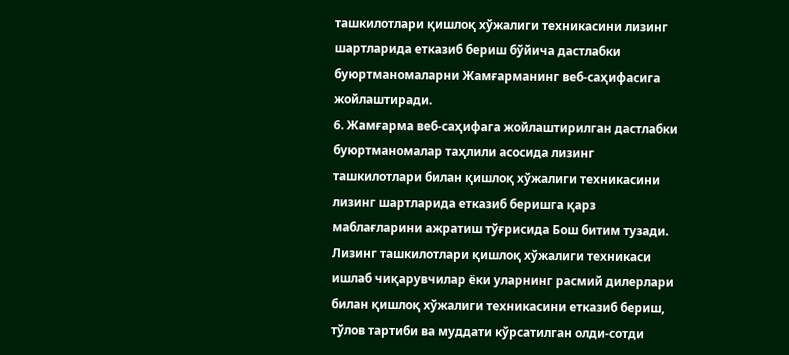ташкилотлари қишлоқ хўжалиги техникасини лизинг шартларида етказиб бериш бўйича дастлабки буюртманомаларни Жамғарманинг веб-саҳифасига жойлаштиради.
6. Жамғарма веб-саҳифага жойлаштирилган дастлабки буюртманомалар таҳлили асосида лизинг ташкилотлари билан қишлоқ хўжалиги техникасини лизинг шартларида етказиб беришга қарз маблағларини ажратиш тўғрисида Бош битим тузади.
Лизинг ташкилотлари қишлоқ хўжалиги техникаси ишлаб чиқарувчилар ёки уларнинг расмий дилерлари билан қишлоқ хўжалиги техникасини етказиб бериш, тўлов тартиби ва муддати кўрсатилган олди-сотди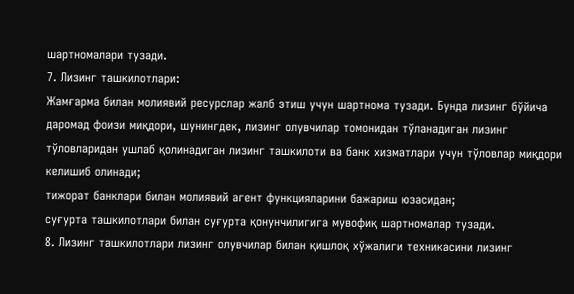шартномалари тузади.
7. Лизинг ташкилотлари:
Жамғарма билан молиявий ресурслар жалб этиш учун шартнома тузади. Бунда лизинг бўйича даромад фоизи миқдори, шунингдек, лизинг олувчилар томонидан тўланадиган лизинг тўловларидан ушлаб қолинадиган лизинг ташкилоти ва банк хизматлари учун тўловлар миқдори келишиб олинади;
тижорат банклари билан молиявий агент функцияларини бажариш юзасидан;
суғурта ташкилотлари билан суғурта қонунчилигига мувофиқ шартномалар тузади.
8. Лизинг ташкилотлари лизинг олувчилар билан қишлоқ хўжалиги техникасини лизинг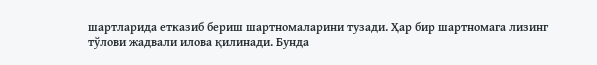шартларида етказиб бериш шартномаларини тузади. Ҳар бир шартномага лизинг тўлови жадвали илова қилинади. Бунда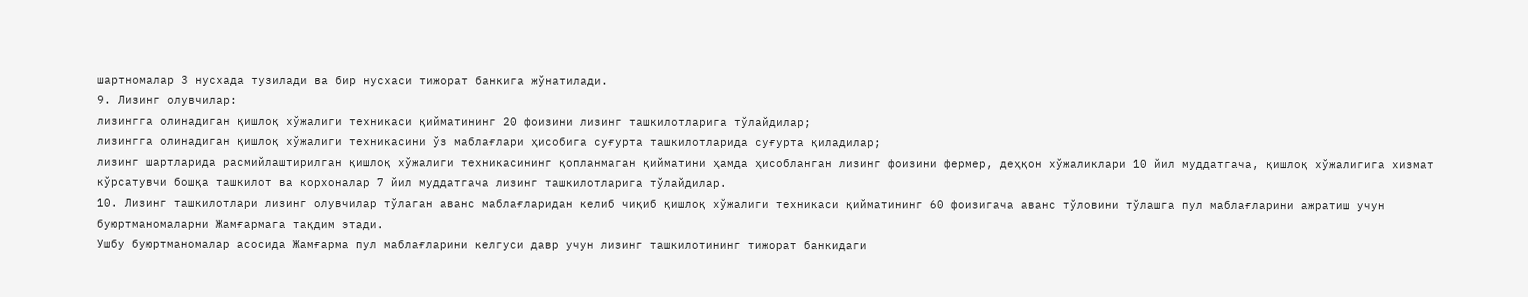шартномалар 3 нусхада тузилади ва бир нусхаси тижорат банкига жўнатилади.
9. Лизинг олувчилар:
лизингга олинадиган қишлоқ хўжалиги техникаси қийматининг 20 фоизини лизинг ташкилотларига тўлайдилар;
лизингга олинадиган қишлоқ хўжалиги техникасини ўз маблағлари ҳисобига суғурта ташкилотларида суғурта қиладилар;
лизинг шартларида расмийлаштирилган қишлоқ хўжалиги техникасининг қопланмаган қийматини ҳамда ҳисобланган лизинг фоизини фермер, деҳқон хўжаликлари 10 йил муддатгача, қишлоқ хўжалигига хизмат кўрсатувчи бошқа ташкилот ва корхоналар 7 йил муддатгача лизинг ташкилотларига тўлайдилар.
10. Лизинг ташкилотлари лизинг олувчилар тўлаган аванс маблағларидан келиб чиқиб қишлоқ хўжалиги техникаси қийматининг 60 фоизигача аванс тўловини тўлашга пул маблағларини ажратиш учун буюртманомаларни Жамғармага тақдим этади.
Ушбу буюртманомалар асосида Жамғарма пул маблағларини келгуси давр учун лизинг ташкилотининг тижорат банкидаги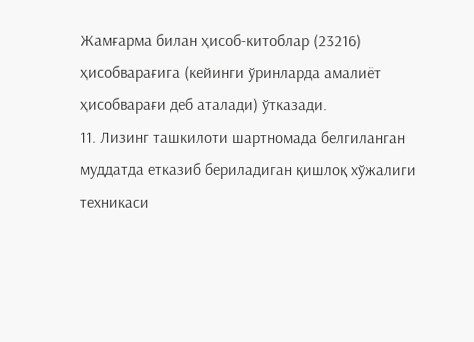Жамғарма билан ҳисоб-китоблар (23216) ҳисобварағига (кейинги ўринларда амалиёт ҳисобварағи деб аталади) ўтказади.
11. Лизинг ташкилоти шартномада белгиланган муддатда етказиб бериладиган қишлоқ хўжалиги техникаси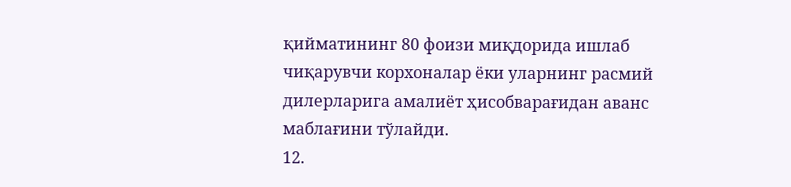қийматининг 80 фоизи миқдорида ишлаб чиқарувчи корхоналар ёки уларнинг расмий дилерларига амалиёт ҳисобварағидан аванс маблағини тўлайди.
12.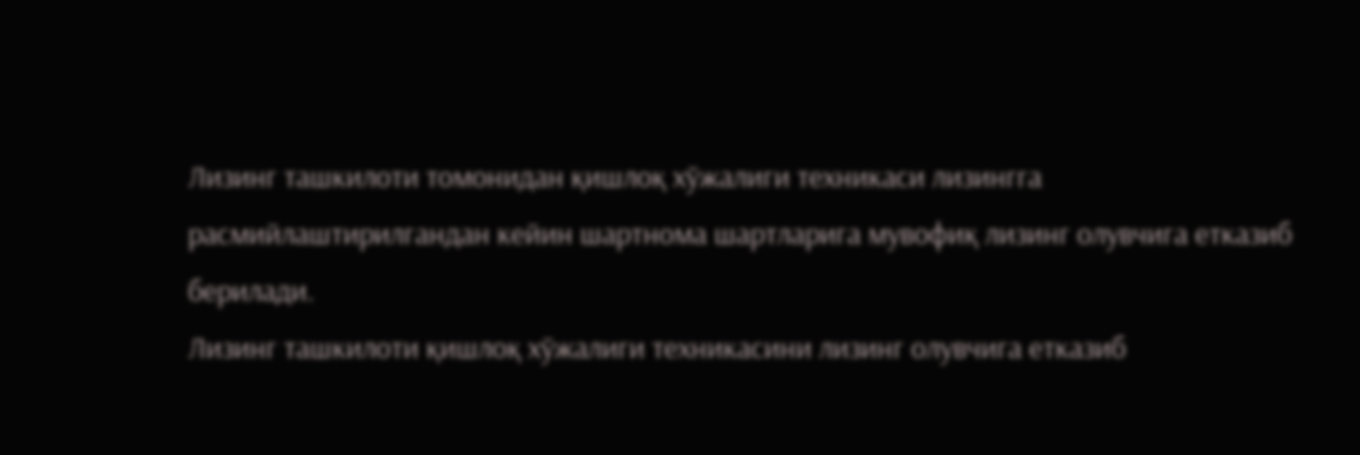Лизинг ташкилоти томонидан қишлоқ хўжалиги техникаси лизингга расмийлаштирилгандан кейин шартнома шартларига мувофиқ лизинг олувчига етказиб берилади.
Лизинг ташкилоти қишлоқ хўжалиги техникасини лизинг олувчига етказиб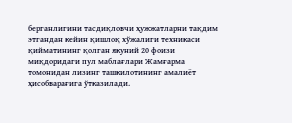берганлигини тасдиқловчи ҳужжатларни тақдим этгандан кейин қишлоқ хўжалиги техникаси қийматининг қолган якуний 20 фоизи миқдоридаги пул маблағлари Жамғарма томонидан лизинг ташкилотининг амалиёт ҳисобварағига ўтказилади.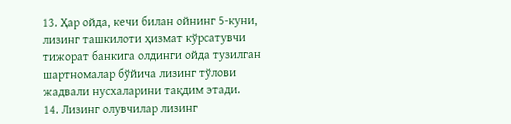13. Ҳар ойда, кечи билан ойнинг 5-куни, лизинг ташкилоти ҳизмат кўрсатувчи тижорат банкига олдинги ойда тузилган шартномалар бўйича лизинг тўлови жадвали нусхаларини тақдим этади.
14. Лизинг олувчилар лизинг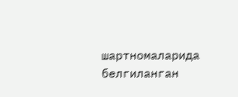шартномаларида белгиланган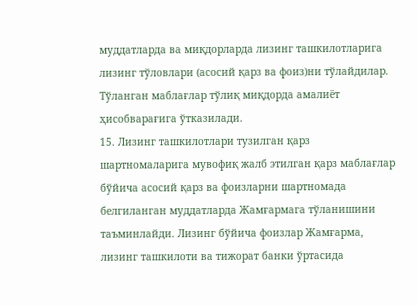муддатларда ва миқдорларда лизинг ташкилотларига лизинг тўловлари (асосий қарз ва фоиз)ни тўлайдилар. Тўланган маблағлар тўлиқ миқдорда амалиёт ҳисобварағига ўтказилади.
15. Лизинг ташкилотлари тузилган қарз шартномаларига мувофиқ жалб этилган қарз маблағлар бўйича асосий қарз ва фоизларни шартномада белгиланган муддатларда Жамғармага тўланишини таъминлайди. Лизинг бўйича фоизлар Жамғарма, лизинг ташкилоти ва тижорат банки ўртасида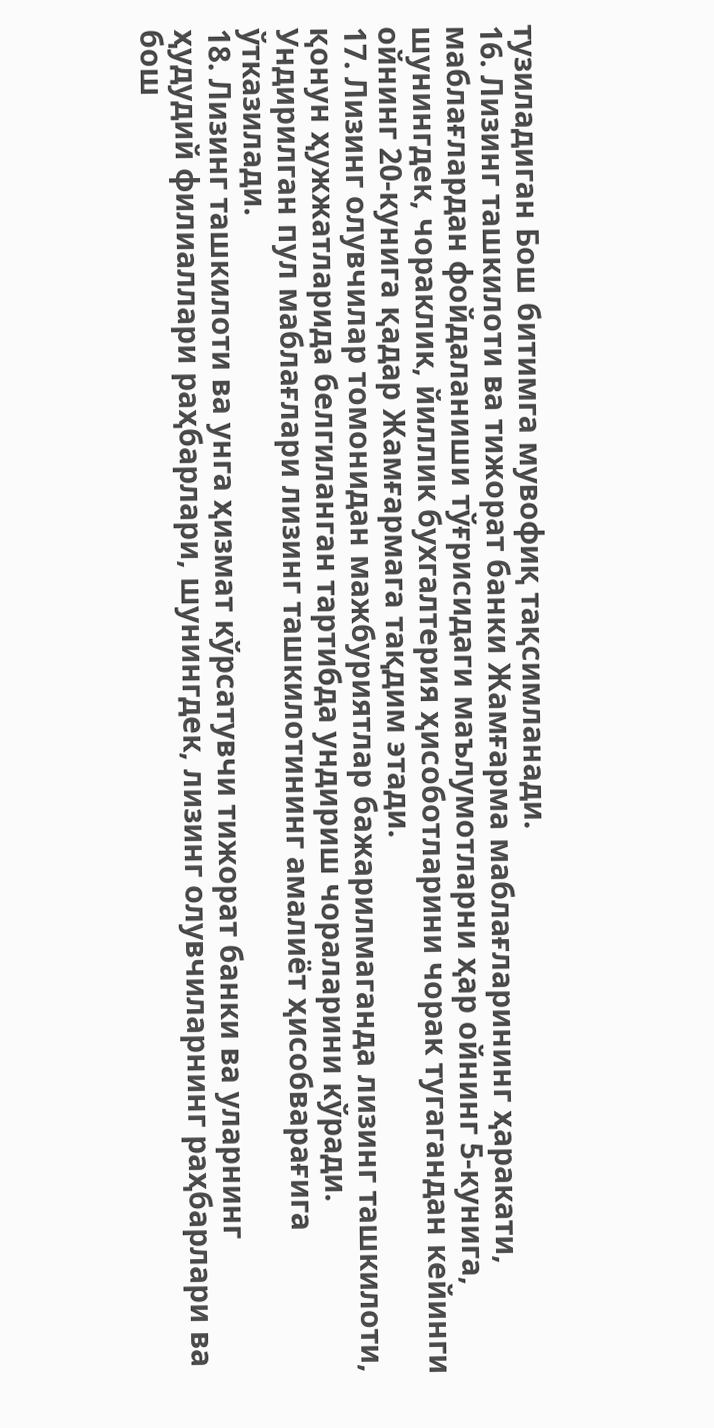тузиладиган Бош битимга мувофиқ тақсимланади.
16. Лизинг ташкилоти ва тижорат банки Жамғарма маблағларининг ҳаракати, маблағлардан фойдаланиши тўғрисидаги маълумотларни ҳар ойнинг 5-кунига, шунингдек, чораклик, йиллик бухгалтерия ҳисоботларини чорак тугагандан кейинги ойнинг 20-кунига қадар Жамғармага тақдим этади.
17. Лизинг олувчилар томонидан мажбуриятлар бажарилмаганда лизинг ташкилоти, қонун ҳужжатларида белгиланган тартибда ундириш чораларини кўради. Ундирилган пул маблағлари лизинг ташкилотининг амалиёт ҳисобварағига ўтказилади.
18. Лизинг ташкилоти ва унга ҳизмат кўрсатувчи тижорат банки ва уларнинг ҳудудий филиаллари раҳбарлари, шунингдек, лизинг олувчиларнинг раҳбарлари ва бош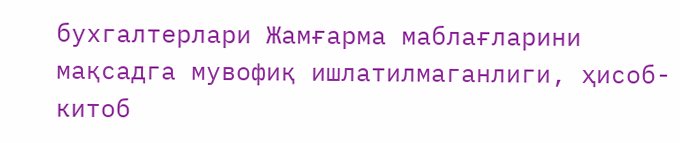бухгалтерлари Жамғарма маблағларини мақсадга мувофиқ ишлатилмаганлиги, ҳисоб-китоб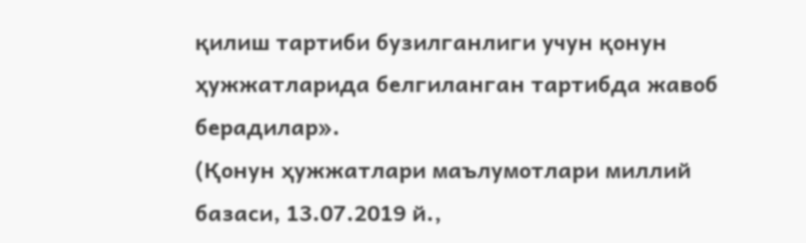қилиш тартиби бузилганлиги учун қонун ҳужжатларида белгиланган тартибда жавоб берадилар».
(Қонун ҳужжатлари маълумотлари миллий базаси, 13.07.2019 й.,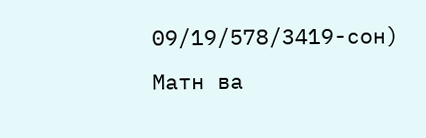09/19/578/3419-сон)
Матн ва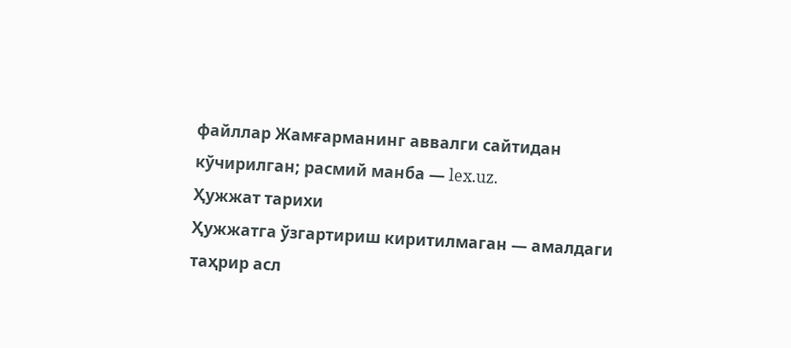файллар Жамғарманинг аввалги сайтидан кўчирилган; расмий манба — lex.uz.
Ҳужжат тарихи
Ҳужжатга ўзгартириш киритилмаган — амалдаги таҳрир асл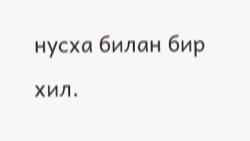нусха билан бир хил.